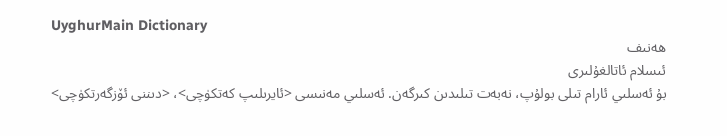UyghurMain Dictionary
ھەنىف
ئىسلام ئاتالغۇلىرى
بۇ ئەسلىي ئارام تىلى بولۇپ، نەبەت تىلىدىن كىرگەن. ئەسلىي مەنىسى <ئايرىلىپ كەتكۈچى>، <دىننى ئۆزگەرتكۈچى>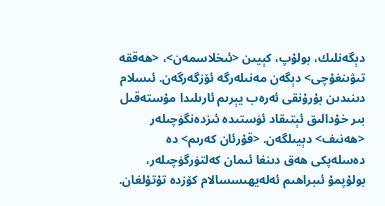دېگەنلىك، بولۇپ، كېيىن <ئىخلاسمەن>، <ھەققە تىۋىنغۇچى> دېگەن مەنىلەرگە ئۆزگەرگەن. ئىسلام دىنىدىن بۇرۇنقى ئەرەب يېرىم ئارىلىدا مۇستەقىل بىر خۇدالىق ئېتىقاد ئۈستىدە ئىزدەنگۈچىلەر <ھەنىف> دېيىلگەن. <قۇرئان كەرىم> دە دەسلەپكى ھەق دىنغا ئىمان كەلتۈرگۈچىلەر، بولۇپمۇ ئىبراھىم ئەلەيھىسسالام كۆزدە تۇتۇلغان.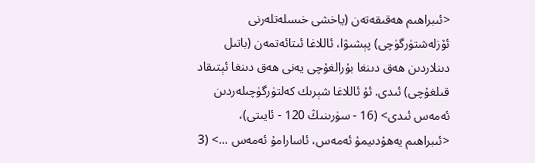<ئىبراھىم ھەقىقەتەن (ياخشى خىسلەتلەرنى ئۆزلەشتۈرگۈچى) پېشىۋا، ئاللاغا ئىتائەتمەن (باتىل دىنلاردىن ھەق دىنغا بۇرالغۇچى يەنى ھەق دىنغا ئېتىقاد قىلغۇچى) ئىدى. ئۇ ئاللاغا شېرىك كەلتۈرگۈچىلەردىن ئەمەس ئىدى> (16 - سۈرىنىڭ 120 - ئايىتى)، <ئىبراھىم يەھۇدىيمۇ ئەمەس، ئاسارامۇ ئەمەس ...> (3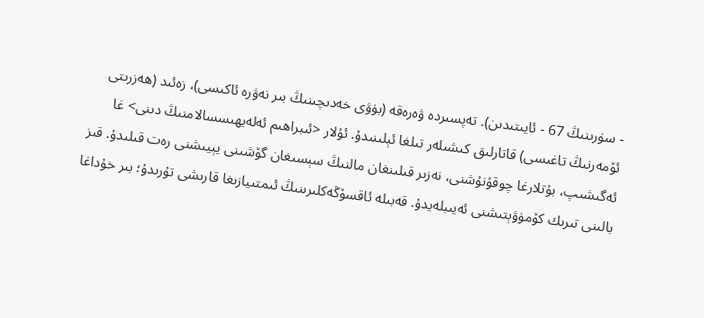- سۈرىنىڭ 67 - ئايىتىدىن). تەپسىردە ۋەرەقە (بۈۋى خەدىچىنىڭ بىر نەۋرە ئاكىسى)، زەئىد (ھەزرىتى ئۆمەرنىڭ تاغىسى) قاتارلىق كىشىلەر تىلغا ئېلىنىدۇ. ئۇلار <ئىبراھىم ئەلەيھىسسالامنىڭ دىنى> غا ئەگىشىپ، بۇتلارغا چوقۇنۇشنى، نەزىر قىلىنغان مالنىڭ سېسىغان گۆشىنى يېيىشنى رەت قىلىدۇ. قىز بالىنى تىرىك كۆمۈۋېتىشنى ئەيىبلەيدۇ. قەبىلە ئاقسۆڭەكلىرىنىڭ ئىمتىيازىغا قارىشى تۇرىدۇ؛ بىر خۇداغا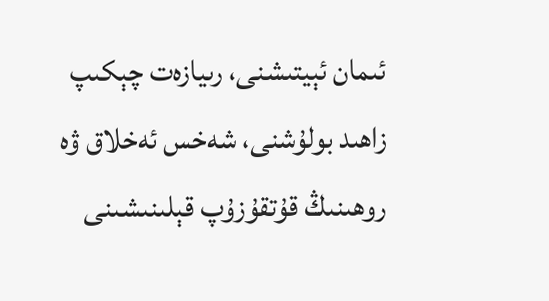ئىمان ئېيتىشنى، رىيازەت چېكىپ زاھىد بولۇشنى، شەخس ئەخلاق ۋە روھىنىڭ قۇتقۇزۇپ قېلىنىشىنى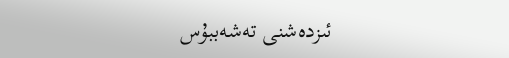ئىزدەشنى تەشەببۇس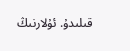قىلىدۇ. ئۇلارنىڭ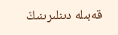قەبىلە دىنلىرىنىڭ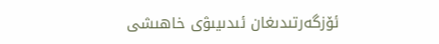ئۆزگەرتىدىغان ئىدىيىۋى خاھىشى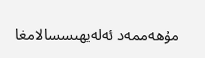مۇھەممەد ئەلەيھىسسالامغا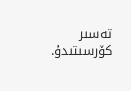تەسىر كۆرسىتىدۇ.